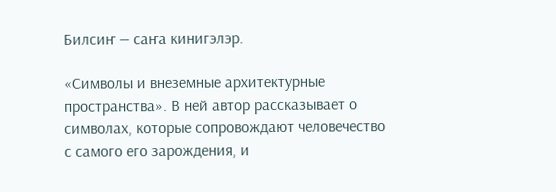Билсиҥ — саҥа кинигэлэр.

«Символы и внеземные архитектурные пространства». В ней автор рассказывает о символах, которые сопровождают человечество с самого его зарождения, и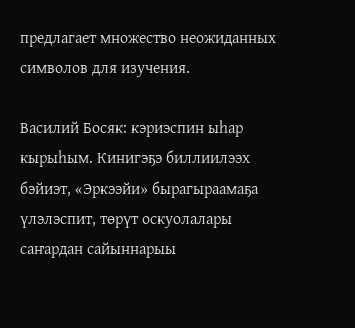предлагает множество неожиданных символов для изучения.

Василий Босяк: кэриэспин ыһар кырыһым. Кинигэҕэ биллиилээх бэйиэт, «Эркээйи» бырагыраамаҕа үлэлэспит, төрүт оскуолалары саҥардан сайыннарыы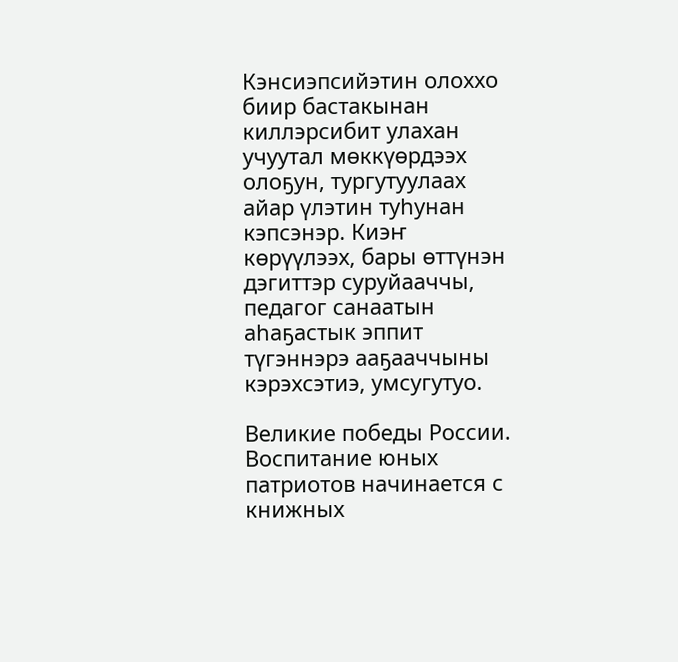Кэнсиэпсийэтин олоххо биир бастакынан киллэрсибит улахан учуутал мөккүөрдээх олоҕун, тургутуулаах айар үлэтин туһунан кэпсэнэр. Киэҥ көрүүлээх, бары өттүнэн дэгиттэр суруйааччы, педагог санаатын аһаҕастык эппит түгэннэрэ ааҕааччыны кэрэхсэтиэ, умсугутуо.

Великие победы России. Воспитание юных патриотов начинается с книжных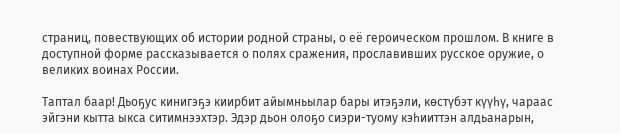страниц, повествующих об истории родной страны, о её героическом прошлом. В книге в доступной форме рассказывается о полях сражения, прославивших русское оружие, о великих воинах России.

Таптал баар! Дьоҕус кинигэҕэ киирбит айымньылар бары итэҕэли, көстүбэт күүһү, чараас эйгэни кытта ыкса ситимнээхтэр. Эдэр дьон олоҕо сиэри-туому кэһииттэн алдьанарын,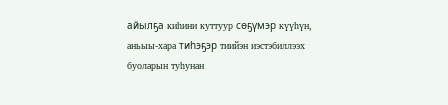айылҕа киһини куттуур сөҕүмэр күүһүн, аньыы-хара тиһэҕэр тиийэн иэстэбиллээх буоларын туһунан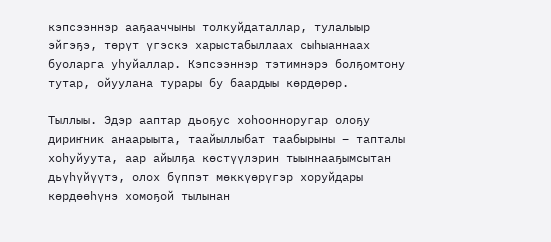кэпсээннэр ааҕааччыны толкуйдаталлар, тулалыыр эйгэҕэ, төрүт үгэскэ харыстабыллаах сыһыаннаах буоларга уһуйаллар. Кэпсээннэр тэтимнэрэ болҕомтону тутар, ойуулана турары бу баардыы көрдөрөр.

Тыллыы. Эдэр ааптар дьоҕус хоһоонноругар олоҕу дириҥник анаарыыта, таайыллыбат таабырыны – тапталы хоһуйуута, аар айылҕа көстүүлэрин тыыннааҕымсытан дьүһүйүүтэ, олох бүппэт мөккүөрүгэр хоруйдары көрдөөһүнэ хомоҕой тылынан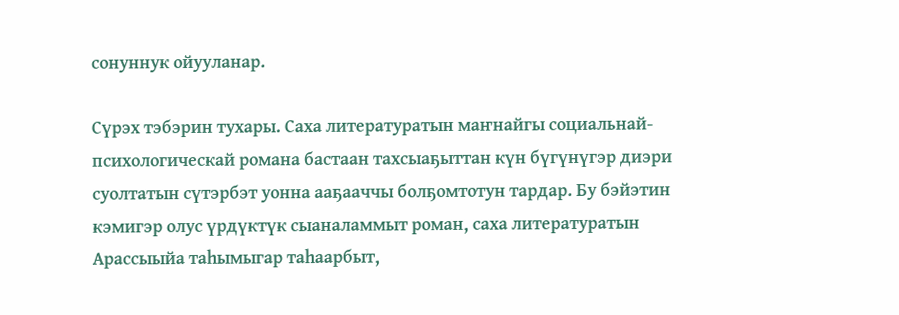сонуннук ойууланар.

Сүрэх тэбэрин тухары. Саха литературатын маҥнайгы социальнай-психологическай романа бастаан тахсыаҕыттан күн бүгүнүгэр диэри суолтатын сүтэрбэт уонна ааҕааччы болҕомтотун тардар. Бу бэйэтин кэмигэр олус үрдүктүк сыаналаммыт роман, саха литературатын Арассыыйа таһымыгар таһаарбыт,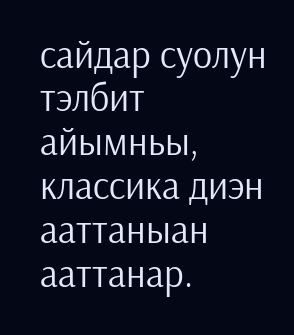сайдар суолун тэлбит айымньы, классика диэн ааттаныан ааттанар.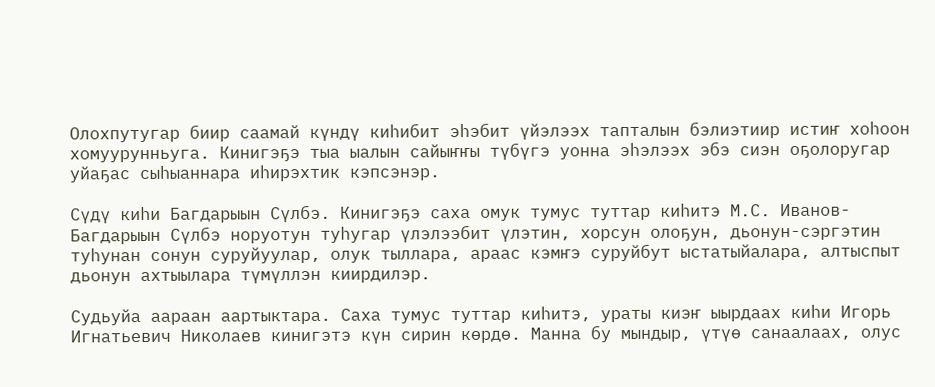Олохпутугар биир саамай күндү киһибит эһэбит үйэлээх тапталын бэлиэтиир истиҥ хоһоон хомуурунньуга. Кинигэҕэ тыа ыалын сайыҥҥы түбүгэ уонна эһэлээх эбэ сиэн оҕолоругар уйаҕас сыһыаннара иһирэхтик кэпсэнэр.

Сүдү киһи Багдарыын Сүлбэ. Кинигэҕэ саха омук тумус туттар киһитэ М.С. Иванов-Багдарыын Сүлбэ норуотун туһугар үлэлээбит үлэтин, хорсун олоҕун, дьонун-сэргэтин туһунан сонун суруйуулар, олук тыллара, араас кэмҥэ суруйбут ыстатыйалара, алтыспыт дьонун ахтыылара түмүллэн киирдилэр.

Судьуйа аараан аартыктара. Саха тумус туттар киһитэ, ураты киэҥ ыырдаах киһи Игорь Игнатьевич Николаев кинигэтэ күн сирин көрдө. Манна бу мындыр, үтүө санаалаах, олус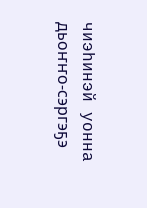чиэһинэй уонна дьоҥҥо-сэргэҕэ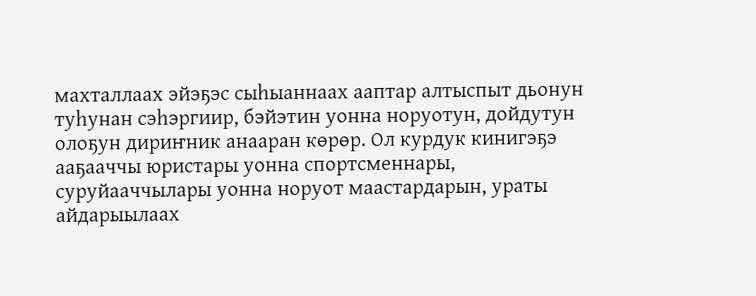махталлаах эйэҕэс сыһыаннаах ааптар алтыспыт дьонун туһунан сэһэргиир, бэйэтин уонна норуотун, дойдутун олоҕун дириҥник анааран көрөр. Ол курдук кинигэҕэ ааҕааччы юристары уонна спортсменнары, суруйааччылары уонна норуот маастардарын, ураты айдарыылаах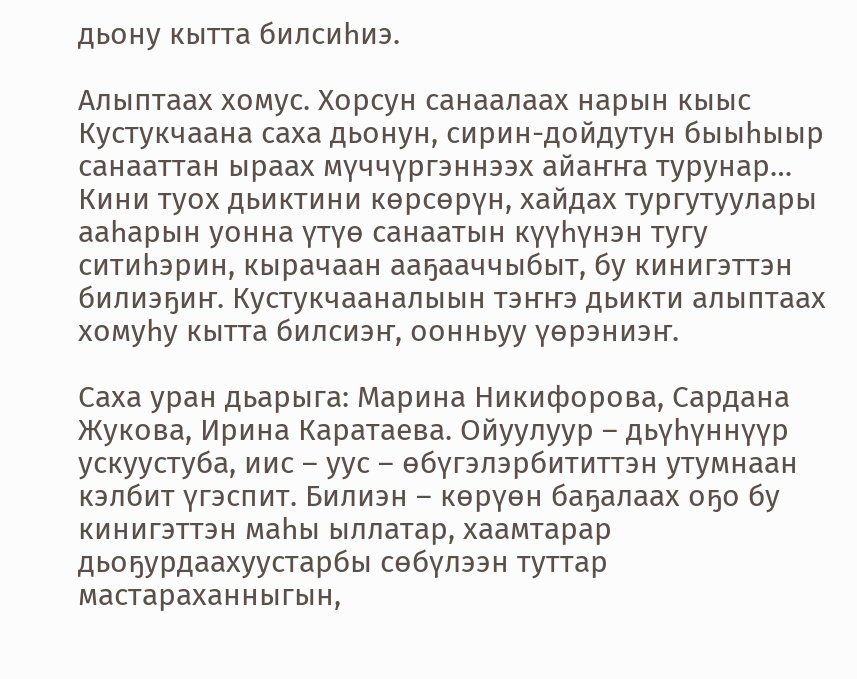дьону кытта билсиһиэ.

Алыптаах хомус. Хорсун санаалаах нарын кыыс Кустукчаана саха дьонун, сирин-дойдутун быыһыыр санааттан ыраах мүччүргэннээх айаҥҥа турунар… Кини туох дьиктини көрсөрүн, хайдах тургутуулары ааһарын уонна үтүө санаатын күүһүнэн тугу ситиһэрин, кырачаан ааҕааччыбыт, бу кинигэттэн билиэҕиҥ. Кустукчааналыын тэҥҥэ дьикти алыптаах хомуһу кытта билсиэҥ, оонньуу үөрэниэҥ.

Саха уран дьарыга: Марина Никифорова, Сардана Жукова, Ирина Каратаева. Ойуулуур – дьүһүннүүр ускуустуба, иис – уус – өбүгэлэрбититтэн утумнаан кэлбит үгэспит. Билиэн – көрүөн баҕалаах оҕо бу кинигэттэн маһы ыллатар, хаамтарар дьоҕурдаахуустарбы сөбүлээн туттар мастараханныгын,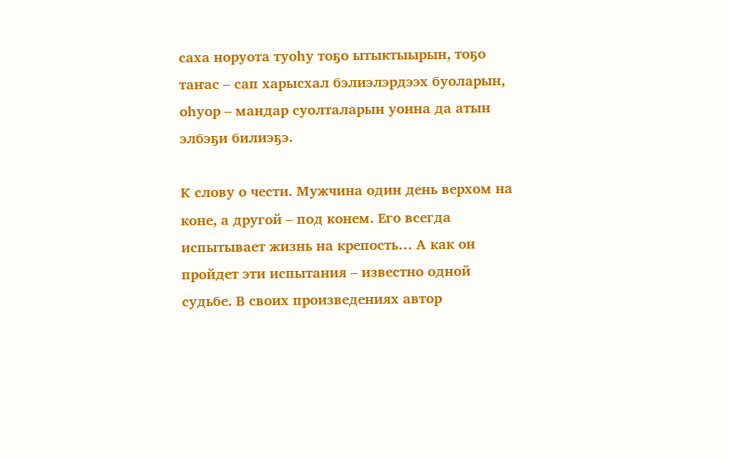саха норуота туоһу тоҕо ытыктыырын, тоҕо таҥас – сап харысхал бэлиэлэрдээх буоларын, оһуор – мандар суолталарын уонна да атын элбэҕи билиэҕэ.

К слову о чести. Мужчина один день верхом на коне, а другой – под конем. Его всегда испытывает жизнь на крепость… А как он пройдет эти испытания – известно одной судьбе. В своих произведениях автор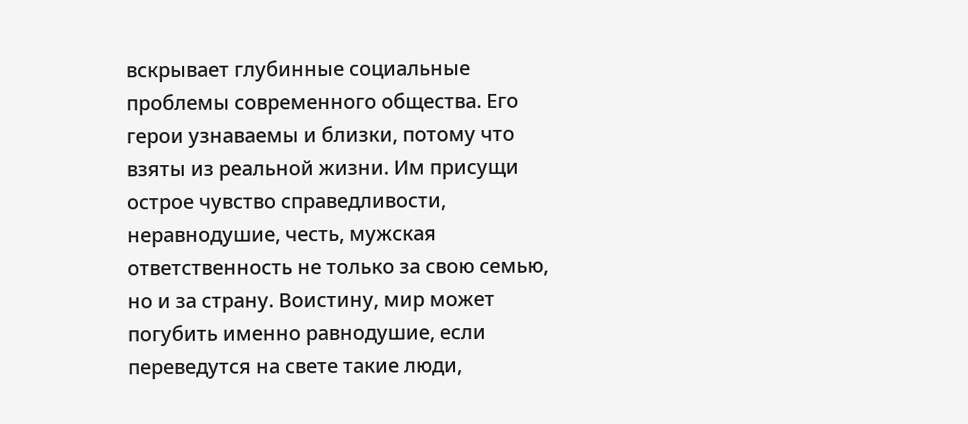вскрывает глубинные социальные проблемы современного общества. Его герои узнаваемы и близки, потому что взяты из реальной жизни. Им присущи острое чувство справедливости, неравнодушие, честь, мужская ответственность не только за свою семью, но и за страну. Воистину, мир может погубить именно равнодушие, если переведутся на свете такие люди,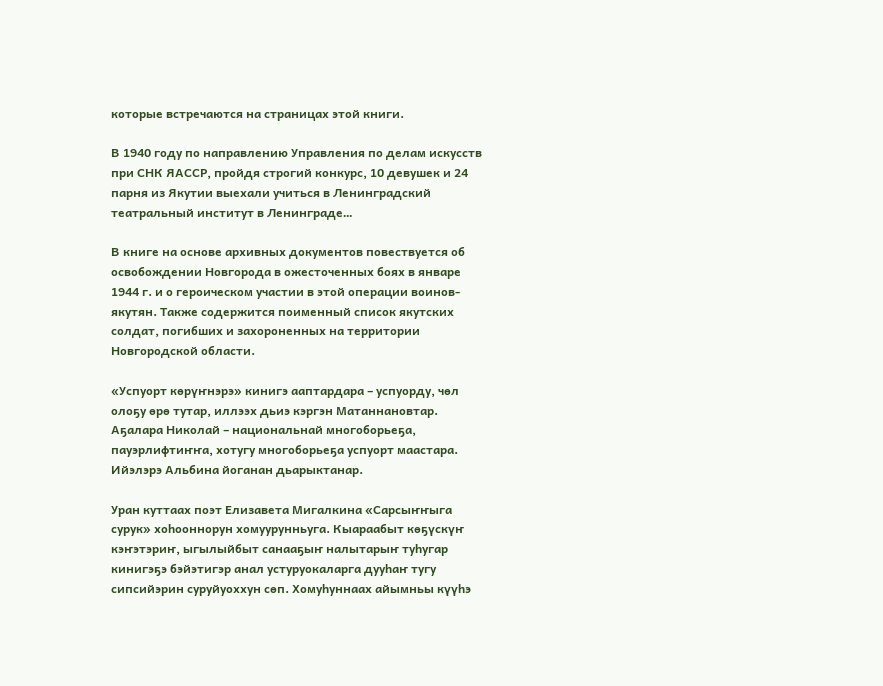которые встречаются на страницах этой книги.

В 1940 году по направлению Управления по делам искусств при СНК ЯАССР, пройдя строгий конкурс, 10 девушек и 24 парня из Якутии выехали учиться в Ленинградский театральный институт в Ленинграде…

В книге на основе архивных документов повествуется об освобождении Новгорода в ожесточенных боях в январе 1944 г. и о героическом участии в этой операции воинов-якутян. Также содержится поименный список якутских солдат, погибших и захороненных на территории Новгородской области.

«Успуорт көрүҥнэрэ» кинигэ ааптардара – успуорду, чөл олоҕу өрө тутар, иллээх дьиэ кэргэн Матаннановтар. Аҕалара Николай – национальнай многоборьеҕа, пауэрлифтиҥҥа, хотугу многоборьеҕа успуорт маастара. Ийэлэрэ Альбина йоганан дьарыктанар.

Уран куттаах поэт Елизавета Мигалкина «Сарсыҥҥыга сурук» хоһооннорун хомуурунньуга. Кыараабыт көҕүскүҥ кэҥэтэриҥ, ыгылыйбыт санааҕыҥ налытарыҥ туһугар кинигэҕэ бэйэтигэр анал устуруокаларга дууһаҥ тугу сипсийэрин суруйуоххун сөп. Хомуһуннаах айымньы күүһэ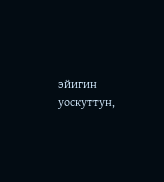эйигин уоскуттун,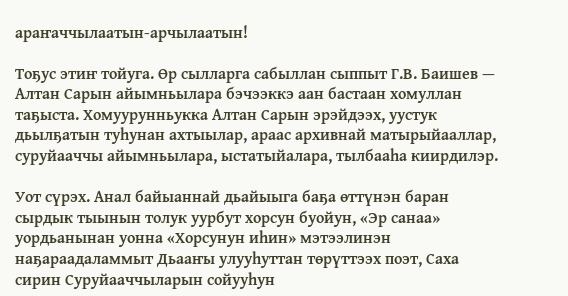араҥаччылаатын-арчылаатын!

Тоҕус этиҥ тойуга. Өр сылларга сабыллан сыппыт Г.В. Баишев — Алтан Сарын айымньылара бэчээккэ аан бастаан хомуллан таҕыста. Хомуурунньукка Алтан Сарын эрэйдээх, уустук дьылҕатын туһунан ахтыылар, араас архивнай матырыйааллар, суруйааччы айымньылара, ыстатыйалара, тылбааһа киирдилэр.

Уот сүрэх. Анал байыаннай дьайыыга баҕа өттүнэн баран сырдык тыынын толук уурбут хорсун буойун, «Эр санаа» уордьанынан уонна «Хорсунун иһин» мэтээлинэн наҕараадаламмыт Дьааҥы улууһуттан төрүттээх поэт, Саха сирин Суруйааччыларын сойууһун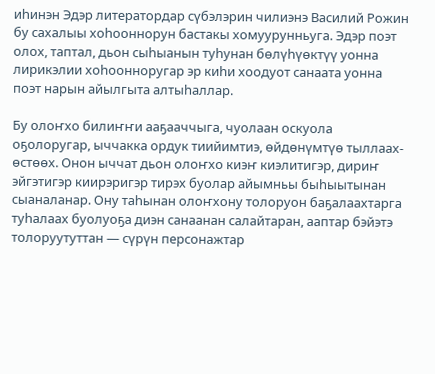иһинэн Эдэр литератордар сүбэлэрин чилиэнэ Василий Рожин бу сахалыы хоһооннорун бастакы хомуурунньуга. Эдэр поэт олох, таптал, дьон сыһыанын туһунан бөлүһүөктүү уонна лирикэлии хоһоонноругар эр киһи хоодуот санаата уонна поэт нарын айылгыта алтыһаллар.

Бу олоҥхо билиҥҥи ааҕааччыга, чуолаан оскуола оҕолоругар, ыччакка ордук тиийимтиэ, өйдөнүмтүө тыллаах-өстөөх. Онон ыччат дьон олоҥхо киэҥ киэлитигэр, дириҥ эйгэтигэр киирэригэр тирэх буолар айымньы быһыытынан сыаналанар. Ону таһынан олоҥхону толоруон баҕалаахтарга туһалаах буолуоҕа диэн санаанан салайтаран, ааптар бэйэтэ толоруутуттан — сүрүн персонажтар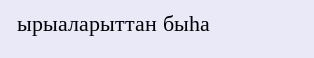ырыаларыттан быһа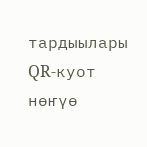тардыылары QR-куот нөҥүө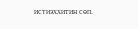истиэххитин сөп.